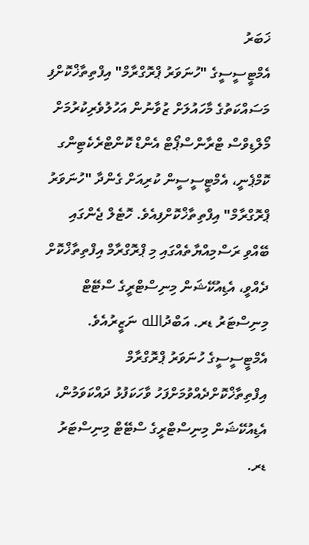ޚަބަރު
އެމްޓީސީސީގެ "ހުނަވަރު ޕްރޮގްރާމް" އިފްތިތާޚްކޮށްފި
މަސައްކަތުގެ މާހައުލަށް ޒުވާނުން އަހުލުވެރިކުރުމަށް މޯލްޑިވްސް ޓްރާންސްޕޯޓް އެންޑް ކޮންޓްރެކެޓިންގ ކޮމްޕެނީ، އެމްޓީސީސީން ކުރިއަށް ގެންދާ "ހުނަވަރު ޕްރޮގްރާމް" އިފްތިތާޚްކޮށްފިއެވެ. ހޮޓެލް ޖެންގައި ބޭއްވި ރަސްމިއްޔާތެއްގައި މި ޕްރޮގްރާމް އިފްތިތާޚްކޮށް ދެއްވީ، އެޑިއުކޭޝަން މިނިސްޓްރީގެ ސްޓޭޓް މިނިސްޓަރު ޑރ. އަބްދުالله ނަޒީރުއެވެ.
އެމްޓީސީސީގެ ހުނަވަރު ޕްރޮގްރާމް އިފްތިތާޚްކޮށްދެއްވުމަށްފަހު ވާހަކަފުޅު ދައްކަވަމުން، އެޑިއުކޭޝަން މިނިސްޓްރީގެ ސްޓޭޓް މިނިސްޓަރު ޑރ.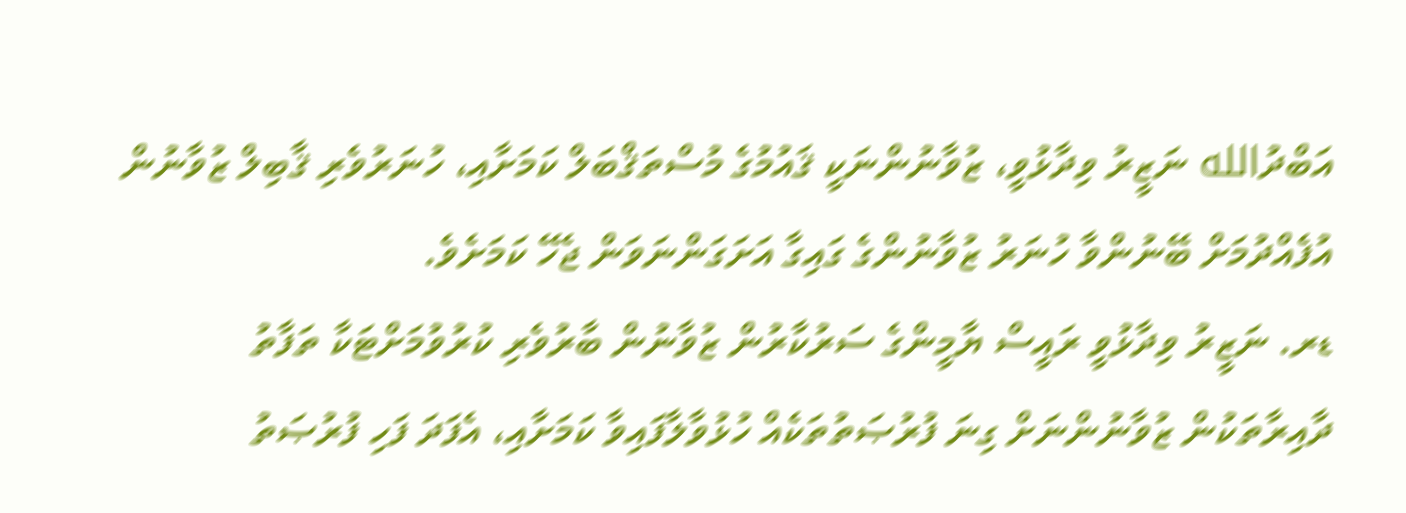އަބްދުالله ނަޒީރު ވިދާޅުވީ، ޒުވާނުންނަކީ ޤައުމުގެ މުސްތަޤްބަލް ކަމަށާއި، ހުނަރުވެރި ޤާބިލް ޒުވާނުން އުފެއްދުމަށް ބޭނުންވާ ހުނަރު ޒުވާނުންގެ ގައިގާ އަށަގަންނަވަން ޖެހޭ ކަމަށެވެ.
ޑރ. ނަޒީރު ވިދާޅުވީ ރައީސް ޔާމީންގެ ސަރުކާރުން ޒުވާނުން ބާރުވެރި ކުރުވުމަށްޓަކާ ތަފާތު ދާއިރާތަކުން ޒުވާނުންނަށް ގިނަ ފުރުޞަތުތަކެއް ހުޅުވާލާފައިވާ ކަމަށާއި، އެފަދަ ފަހި ފުރުޞަތު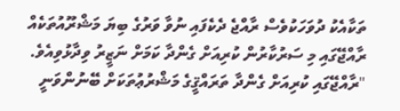ތަކާއެކު ދުވަހަކުވެސް ރާއްޖެ ދެކެފައި ނުވާ ވަރުގެ ބިޔަ މަޝްރޫއުތަކެއް ރާއްޖޭގައި މި ސަރުކާރުން ކުރިއަށް ގެންދާ ކަމަށް ނަޒީރު ވިދާޅުވިއެވެ.
"ރާއްޖޭގައި ކުރިއަށް ގެންދާ ތަރައްޤީގެ މަޝްރުޢުތަކަށް ބޭނުންވަނީ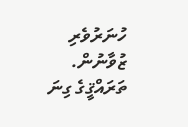ހުނަރުވެރި ޒުވާނުން. ތަރައްޤީގެ ގިނަ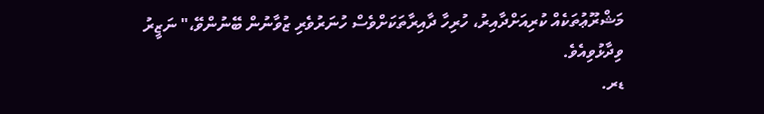މަޝްރޫޢުތަކެއް ކުރިއަށްދާއިރު، ހުރިހާ ދާއިރާތަކަށްވެސް ހުނަރުވެރި ޒުވާނުން ބޭނުންވޭ،" ނަޒީރު ވިދާޅުވިއެވެ.
ޑރ.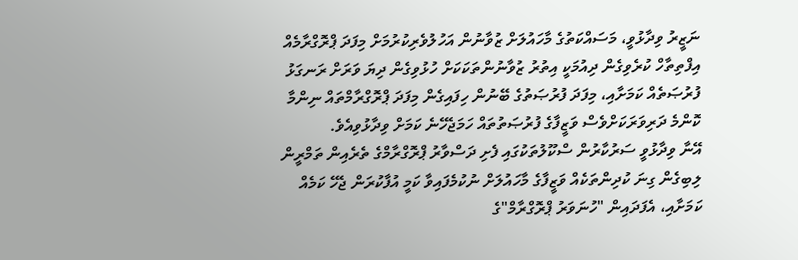ނަޒީރު ވިދާޅުވީ، މަސައްކަތުގެ މާހައުލަށް ޒުވާނުން އަހުލުވެރިކުރުމަށް މިފަދަ ޕްރޮގްރާމެއް އިފްތިތާހް ކުރެވިގެން ދިއުމަކީ އިތުރު ޒުވާނުންތަކަކަށް ހުޅުވިގެން ދިޔަ ވަރަށް ރަނގަޅު ފުރުޞަތެއް ކަމަށާއި، މިފަދަ ފުރުޞަތުގެ ބޭނުން ހިފައިގެން މިފަދަ ޕްރޮގްރާމްތައް ނިންމާ ކޮންމެ ދަރިވަރަކަށްވެސް ވަޒީފާގެ ފުރުޞަތުތައް ހަމަޖެހޭނެ ކަމަށް ވިދާޅުވިއެވެ.
އޭނާ ވިދާޅުވީ ސަރުކާރުން ސްކޫލުތަކުގައި ފެށި ދަސްވާރު ޕްރޮގްރާމްގެ ތެރެއިން ތަމްރީން ލިބިގެން ގިނަ ކުދިންތަކެއް ވަޒީފާގެ މާހައުލަށް ނުކުމެފައިވާ ކަމީ އުފާކުރަން ޖެހޭ ކަމެއް ކަމަށާއި، އެފަދައިން "ހުނަވަރު ޕްރޮގްރާމް"ގެ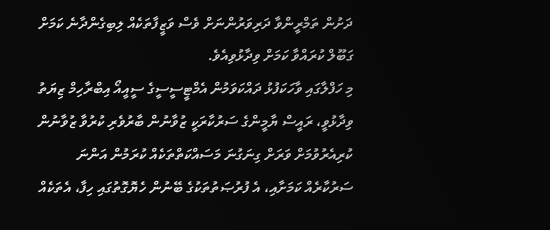ދަށުން ތަމްރީންވާ ދަރިވަރުންނަށް ވެސް ވަޒީފާތަކެއް ލިބިގެންދާނެ ކަމަށް ގަބޫލް ކުރައްވާ ކަމަށް ވިދާޅުވިއެވެ.
މި ހަފްލާގައި ވާހަކަފުޅު ދައްކަވަމުން އެމްޓީސީސީގެ ސީއީއޯ އިބްރާހިމް ޒިޔަތު ވިދާޅުވީ، ރައީސް ޔާމީންގެ ސަރުކާރަކީ ޒުވާނުން ބާރުވެރި ކުރުވާ ޒުވާނުން ކުރިއެރުވުމަށް ވަރަށް ގިނަގުނަ މަސައްކަތްތަކެއް ކުރަމުން އަންނަ ސަރުކާރެއް ކަމަށާއި، އެ ފުރުޞަތުތަކުގެ ބޭނުން ހެޔޮގޮތުގައި ހިފާ، އެތަކެއް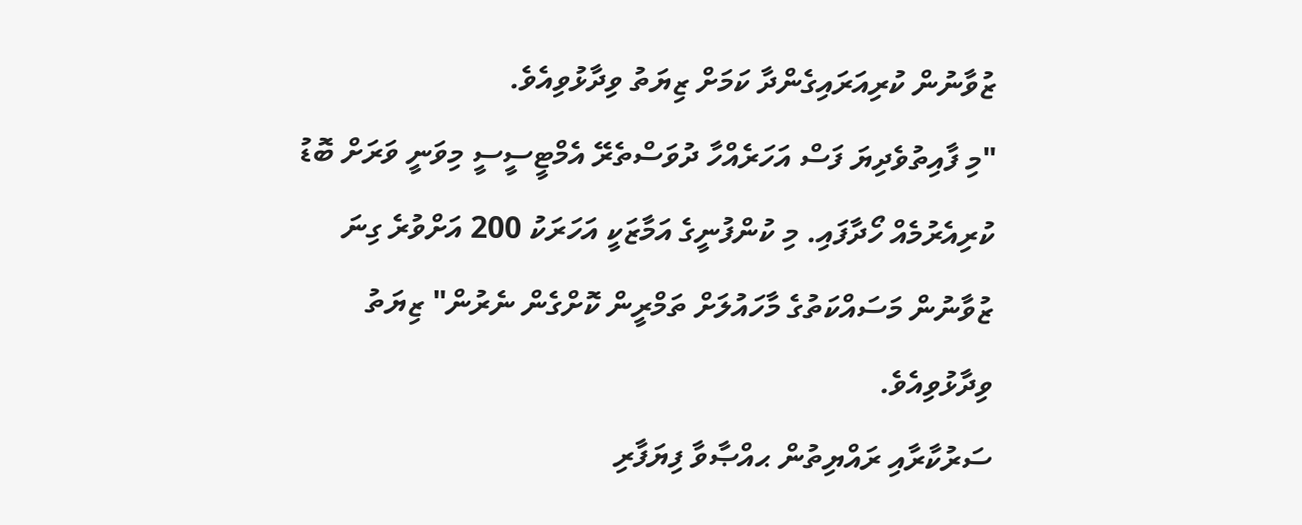ޒުވާނުން ކުރިއަރައިގެންދާ ކަމަށް ޒިޔަތު ވިދާޅުވިއެވެ.
"މި ފާއިތުވެދިޔަ ފަސް އަހަރެއްހާ ދުވަސްތެރޭ އެމްޓީސީސީ މިވަނީ ވަރަށް ބޮޑު ކުރިއެރުމެއް ހޯދާފައި. މި ކުންފުނީގެ އަމާޒަކީ އަހަރަކު 200 އަށްވުރެ ގިނަ ޒުވާނުން މަސައްކަތުގެ މާހައުލަށް ތަމްރީން ކޮށްގެން ނެރުން" ޒިޔަތު ވިދާޅުވިއެވެ.
ސަރުކާރާއި ރައްޔިތުން ޙއްޞާވާ ފިޔަފާރި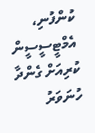ކުންފުނި، އެމްޓީސީސީން ކުރިއަށް ގެންދާ ހުނަވަރު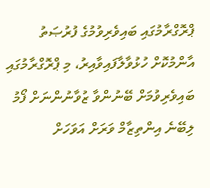ޕްރޮގްރާމުގައި ބައިވެރިވުމުގެ ފުރުޞަތު އާންމުކޮށް ހުޅުވާލާފައިވާއިރު، މި ޕްރޮގްރާމުގައި ބައިވެރިވުމަށް ބޭނުންވާ ޒުވާނުންނަށް ފޯމު ލިބޭނެ އިންތިޒާމް ވަރަށް އަވަހަށް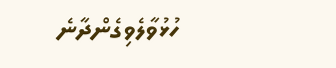ހުޅުވާލެވިގެންދާނެ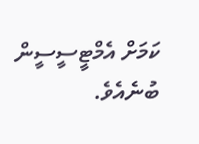ކަމަށް އެމްޓީސީސީން ބުނެއެވެ.